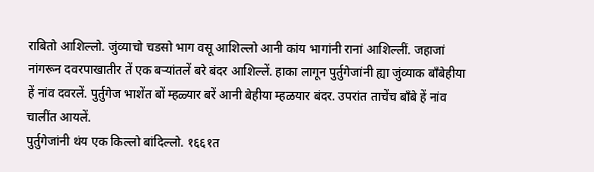राबितो आशिल्लो. जुंव्याचो चडसो भाग वसू आशिल्लो आनी कांय भागांनी रानां आशिल्लीं. जहाजां नांगरून दवरपाखातीर तें एक बऱ्यांतलें बरे बंदर आशिल्लें. हाका लागून पुर्तुगेजांनी ह्या जुंव्याक बॉंबेहीया हें नांव दवरलें. पुर्तुगेज भाशेंत बों म्हळ्यार बरें आनी बेहीया म्हळयार बंदर. उपरांत ताचेंच बॉंबे हें नांव चालींत आयलें.
पुर्तुगेजांनी थंय एक किल्लो बांदिल्लो. १६६१त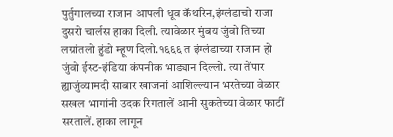पुर्तुगालच्या राजान आपली धूव कॅथरिन,इंग्लंडाचो राजा दुसरो चार्लस हाका दिली. त्यावेळार मुंबय जुंवो तिच्या लग्रांतलो हुंडो म्हूण दिलो.१६६६ त इंग्लंडाच्या राजान हो जुंवो ईस्ट-इंडिया कंपनीक भाड्यान दिल्लो. त्या तेंपार ह्याजुंव्यामदी साबार खाजनां आशिल्ल्यान भरतेच्या वेळार सखल भागांनी उदक रिगतालें आनी सुकतेच्या वेळार फाटीं सरतालें. हाका लागून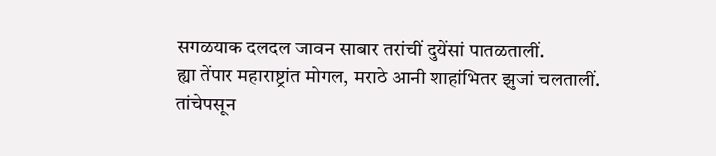सगळयाक दलदल जावन साबार तरांचीं दुयेंसां पातळतालीं.
ह्या तेंपार महाराष्ट्रांत मोगल, मराठे आनी शाहांभितर झुजां चलतालीं. तांचेपसून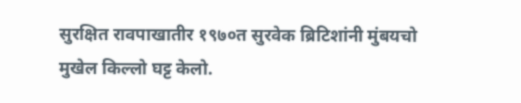सुरक्षित रावपाखातीर १९७०त सुरवेक ब्रिटिशांनी मुंबयचो मुखेल किल्लो घट्ट केलो.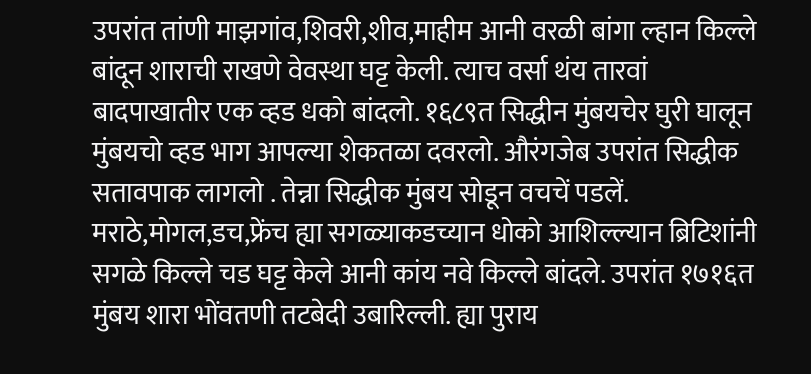उपरांत तांणी माझगांव,शिवरी,शीव,माहीम आनी वरळी बांगा ल्हान किल्ले बांदून शाराची राखणे वेवस्था घट्ट केली. त्याच वर्सा थंय तारवां बादपाखातीर एक व्हड धको बांदलो. १६८९त सिद्धीन मुंबयचेर घुरी घालून मुंबयचो व्हड भाग आपल्या शेकतळा दवरलो. औरंगजेब उपरांत सिद्धीक सतावपाक लागलो . तेन्ना सिद्धीक मुंबय सोडून वचचें पडलें. मराठे,मोगल,डच,फ्रेंच ह्या सगळ्याकडच्यान धोको आशिल्ल्यान ब्रिटिशांनी सगळे किल्ले चड घट्ट केले आनी कांय नवे किल्ले बांदले. उपरांत १७१६त मुंबय शारा भोंवतणी तटबेदी उबारिल्ली. ह्या पुराय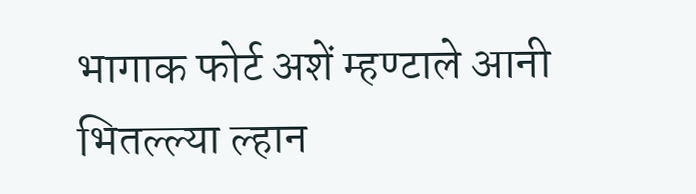भागाक फोर्ट अशें म्हण्टाले आनी भितल्ल्या ल्हान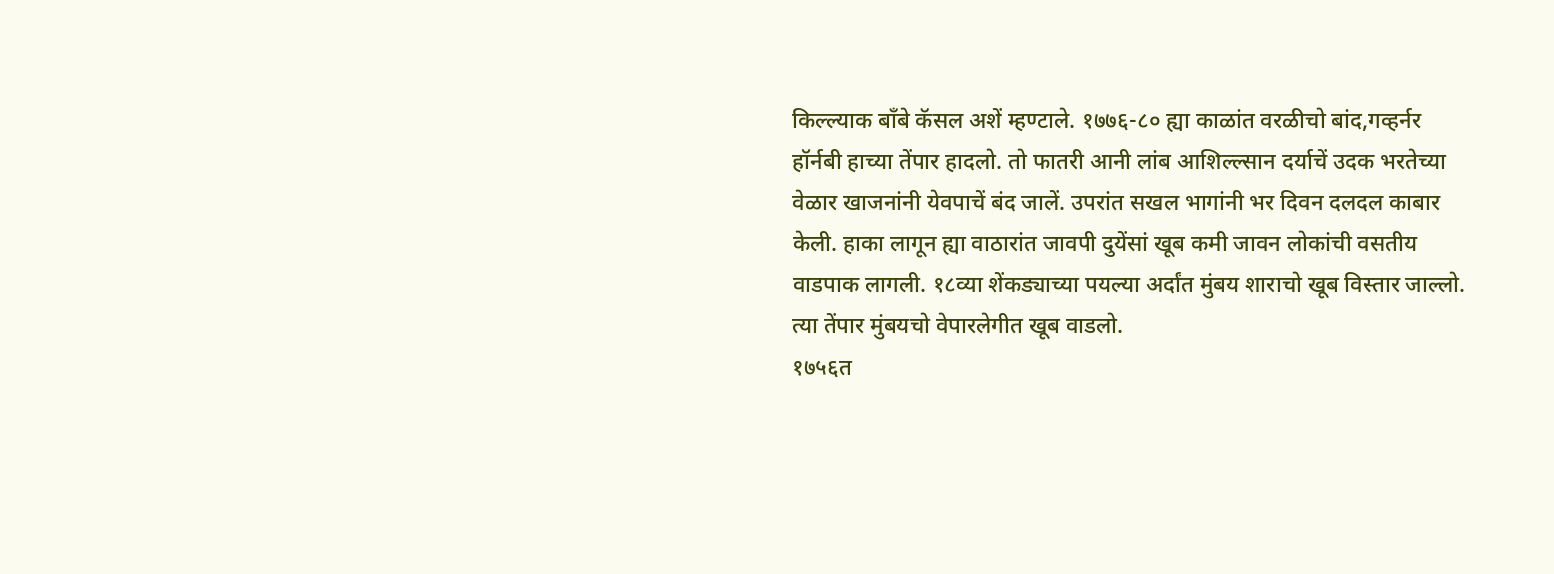किल्ल्याक बॉंबे कॅसल अशें म्हण्टाले. १७७६-८० ह्या काळांत वरळीचो बांद,गव्हर्नर हॉर्नबी हाच्या तेंपार हादलो. तो फातरी आनी लांब आशिल्ल्सान दर्याचें उदक भरतेच्या वेळार खाजनांनी येवपाचें बंद जालें. उपरांत सखल भागांनी भर दिवन दलदल काबार केली. हाका लागून ह्या वाठारांत जावपी दुयेंसां खूब कमी जावन लोकांची वसतीय वाडपाक लागली. १८व्या शेंकड्याच्या पयल्या अर्दांत मुंबय शाराचो खूब विस्तार जाल्लो. त्या तेंपार मुंबयचो वेपारलेगीत खूब वाडलो.
१७५६त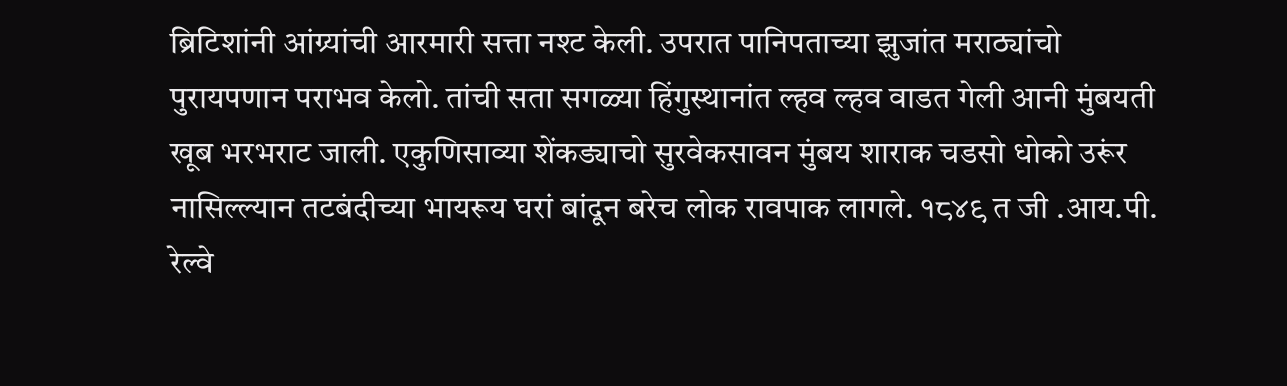ब्रिटिशांनी आंग्र्यांची आरमारी सत्ता नश्ट केली. उपरात पानिपताच्या झुजांत मराठ्यांचो पुरायपणान पराभव केलो. तांची सता सगळ्या हिंगुस्थानांत ल्हव ल्हव वाडत गेली आनी मुंबयती खूब भरभराट जाली. एकुणिसाव्या शेंकड्याचो सुरवेकसावन मुंबय शाराक चडसो धोको उरूंर नासिल्ल्यान तटबंदीच्या भायरूय घरां बांदून बरेच लोक रावपाक लागले. १८४९ त जी .आय.पी. रेल्वे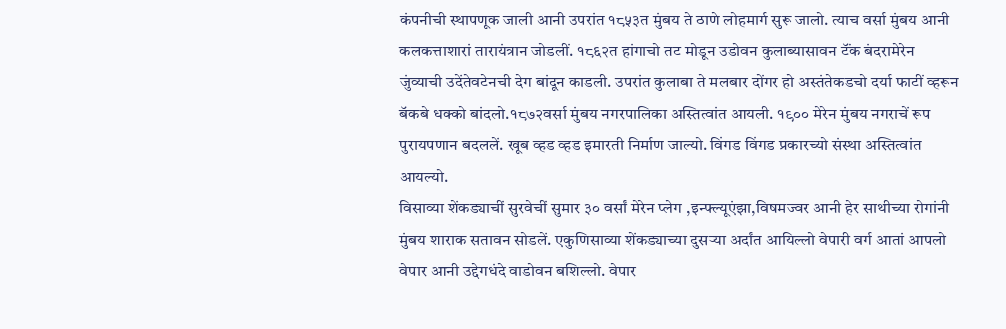कंपनीची स्थापणूक जाली आनी उपरांत १८५३त मुंबय ते ठाणे लोहमार्ग सुरू जालो. त्याच वर्सा मुंबय आनी कलकत्ताशारां तारायंत्रान जोडलीं. १८६२त हांगाचो तट मोडून उडोवन कुलाब्यासावन टॅंक बंदरामेरेन जुंव्याची उदेंतेवटेनची देग बांदून काडली. उपरांत कुलाबा ते मलबार दोंगर हो अस्तंतेकडचो दर्या फाटीं व्हरून बॅकबे धक्को बांदलो.१८७२वर्सा मुंबय नगरपालिका अस्तित्वांत आयली. १९०० मेरेन मुंबय नगराचें रूप पुरायपणान बदललें. खूब व्हड व्हड इमारती निर्माण जाल्यो. विंगड विंगड प्रकारच्यो संस्था अस्तित्वांत आयल्यो.
विसाव्या शेंकड्याचीं सुरवेचीं सुमार ३० वर्सां मेरेन प्लेग ,इन्फ्ल्यूएंझा,विषमज्वर आनी हेर साथीच्या रोगांनी मुंबय शाराक सतावन सोडलें. एकुणिसाव्या शेंकड्याच्या दुसऱ्या अर्दांत आयिल्लो वेपारी वर्ग आतां आपलो वेपार आनी उद्देगधंदे वाडोवन बशिल्लो. वेपार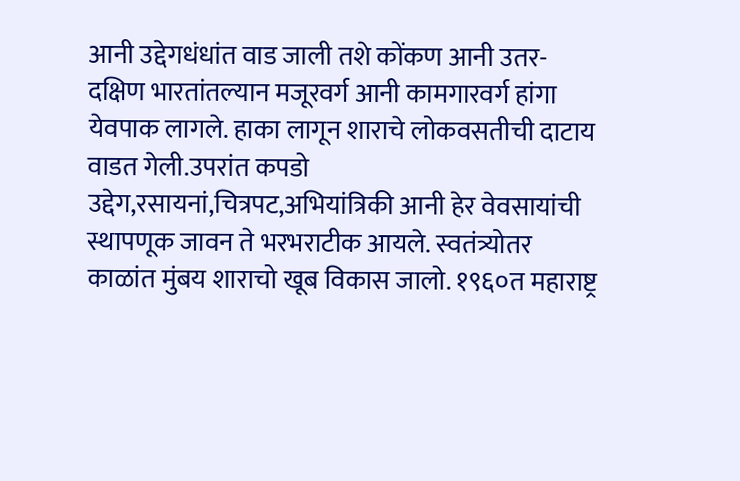आनी उद्देगधंधांत वाड जाली तशे कोंकण आनी उतर-दक्षिण भारतांतल्यान मजूरवर्ग आनी कामगारवर्ग हांगा येवपाक लागले. हाका लागून शाराचे लोकवसतीची दाटाय वाडत गेली.उपरांत कपडो उद्देग,रसायनां,चित्रपट,अभियांत्रिकी आनी हेर वेवसायांची स्थापणूक जावन ते भरभराटीक आयले. स्वतंत्र्योतर काळांत मुंबय शाराचो खूब विकास जालो. १९६०त महाराष्ट्र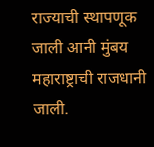राज्याची स्थापणूक जाली आनी मुंबय महाराष्ट्राची राजधानी जाली.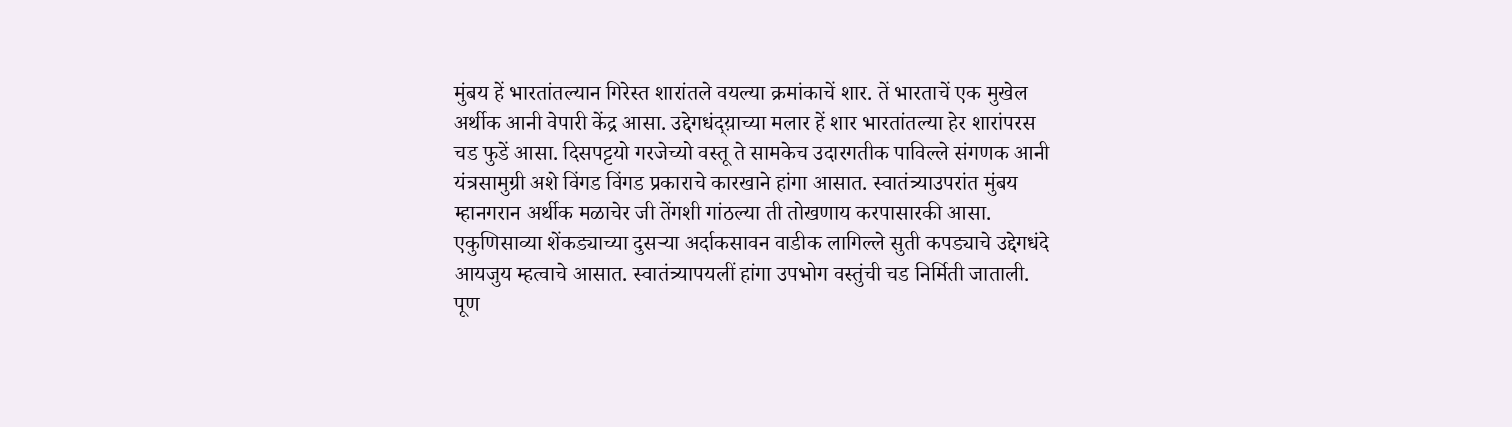मुंबय हें भारतांतल्यान गिरेस्त शारांतले वयल्या क्रमांकाचें शार. तें भारताचें एक मुखेल अर्थीक आनी वेपारी केंद्र आसा. उद्देगधंद्य़ाच्या मलार हें शार भारतांतल्या हेर शारांपरस चड फुडें आसा. दिसपट्टयो गरजेच्यो वस्तू ते सामकेच उदारगतीक पाविल्ले संगणक आनी यंत्रसामुग्री अशे विंगड विंगड प्रकाराचे कारखाने हांगा आसात. स्वातंत्र्याउपरांत मुंबय म्हानगरान अर्थीक मळाचेर जी तेंगशी गांठल्या ती तोखणाय करपासारकी आसा. एकुणिसाव्या शेंकड्याच्या दुसऱ्या अर्दाकसावन वाडीक लागिल्ले सुती कपड्याचे उद्देगधंदे आयजुय म्हत्वाचे आसात. स्वातंत्र्यापयलीं हांगा उपभोग वस्तुंची चड निर्मिती जाताली. पूण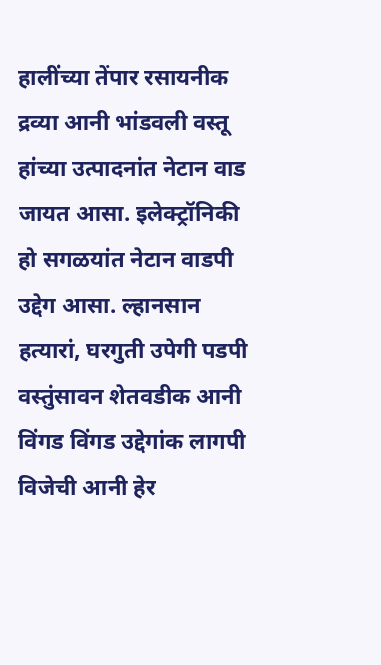हालींच्या तेंपार रसायनीक द्रव्या आनी भांडवली वस्तू हांच्या उत्पादनांत नेटान वाड जायत आसा. इलेक्ट्रॉनिकी हो सगळयांत नेटान वाडपी उद्देग आसा. ल्हानसान हत्यारां, घरगुती उपेगी पडपी वस्तुंसावन शेतवडीक आनी विंगड विंगड उद्देगांक लागपी विजेची आनी हेर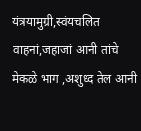यंत्रयामुग्री,स्वंयचलित वाहनां,जहाजां आनी तांचे मेकळे भाग ,अशुध्द तेल आनी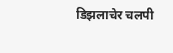डिझलाचेर चलपी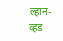ल्हान-व्हड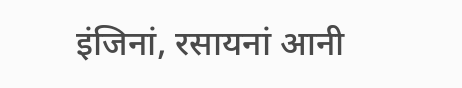इंजिनां, रसायनां आनी